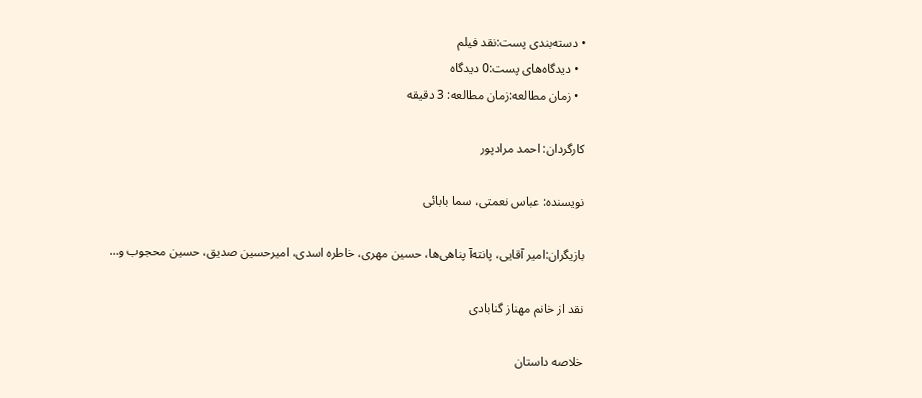• دسته‌بندی پست:نقد فیلم
  • دیدگاه‌های پست:0 دیدگاه
  • زمان مطالعه:زمان مطالعه: 3 دقیقه

کارگردان: احمد مرادپور

نویسنده: عباس نعمتی، سما بابائی

بازیگران:امیر آقایی، پانته‌آ پناهی‌ها، حسین مهری، خاطره اسدی، امیرحسین صدیق، حسین محجوب و…

نقد از خانم مهناز گنابادی

خلاصه داستان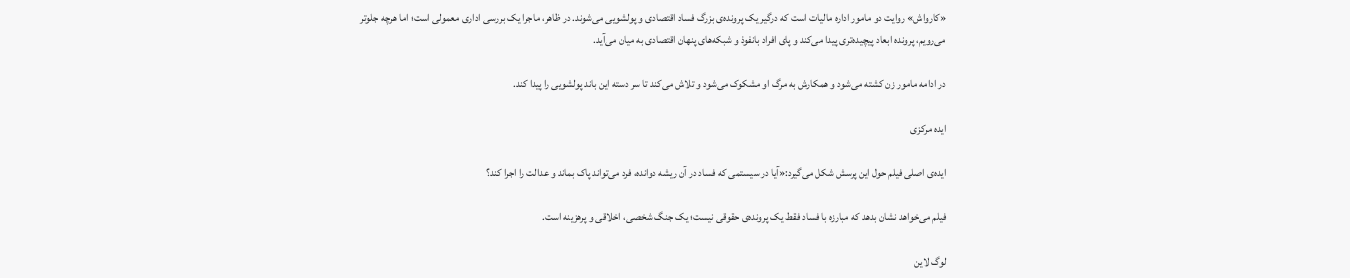«کارواش» روایت دو مامور اداره مالیات است که درگیر یک پرونده‌ی بزرگ فساد اقتصادی و پولشویی می‌شوند. در ظاهر، ماجرا یک بررسی اداری معمولی است؛ اما هرچه جلوتر می‌رویم، پرونده ابعاد پیچیده‌تری پیدا می‌کند و پای افراد بانفوذ و شبکه‌های پنهان اقتصادی به میان می‌آید.

در ادامه مامور زن کشته می‌شود و همکارش به مرگ او مشکوک می‌شود و تلاش می‌کند تا سر دسته این باند پولشویی را پیدا کند.

ایده مرکزی

ایده‌ی اصلی فیلم حول این پرسش شکل می‌گیرد:«آیا در سیستمی که فساد در آن ریشه دوانده، فرد می‌تواند پاک بماند و عدالت را اجرا کند؟

فیلم می‌خواهد نشان بدهد که مبارزه با فساد فقط یک پرونده‌ی حقوقی نیست؛ یک جنگ شخصی، اخلاقی و پرهزینه است.

لوگ لاین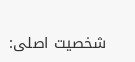شخصیت اصلی: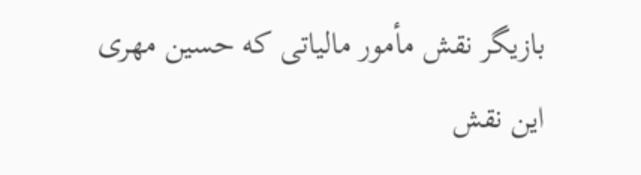بازیگر نقش مأمور مالیاتی که حسین مهری این نقش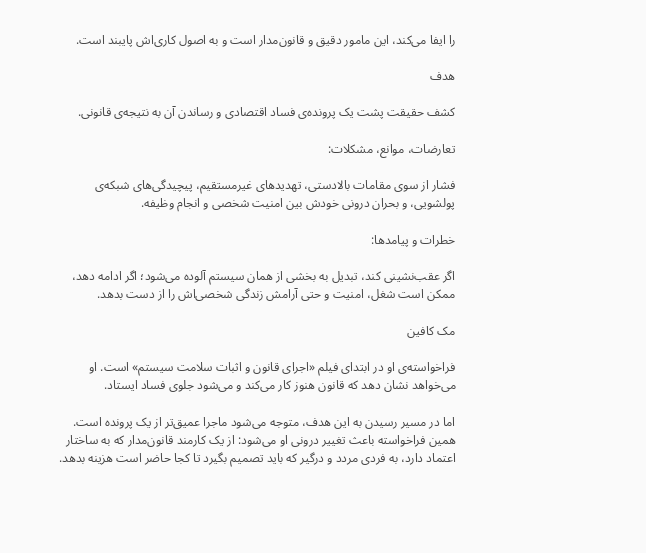را ایفا می‌کند، این مامور دقیق و قانون‌مدار است و به اصول کاری‌اش پایبند است.

هدف

کشف حقیقت پشت یک پرونده‌ی فساد اقتصادی و رساندن آن به نتیجه‌ی قانونی.

تعارضات، موانع، مشکلات:

فشار از سوی مقامات بالادستی، تهدیدهای غیرمستقیم، پیچیدگی‌های شبکه‌ی پولشویی، و بحران درونی خودش بین امنیت شخصی و انجام وظیفه.

خطرات و پیامدها:

اگر عقب‌نشینی کند، تبدیل به بخشی از همان سیستم آلوده می‌شود؛ اگر ادامه دهد، ممکن است شغل، امنیت و حتی آرامش زندگی شخصی‌اش را از دست بدهد.

مک کافین

فراخواسته‌ی او در ابتدای فیلم «اجرای قانون و اثبات سلامت سیستم» است. او می‌خواهد نشان دهد که قانون هنوز کار می‌کند و می‌شود جلوی فساد ایستاد.

اما در مسیر رسیدن به این هدف، متوجه می‌شود ماجرا عمیق‌تر از یک پرونده است. همین فراخواسته باعث تغییر درونی او می‌شود: از یک کارمند قانون‌مدار که به ساختار اعتماد دارد، به فردی مردد و درگیر که باید تصمیم بگیرد تا کجا حاضر است هزینه بدهد.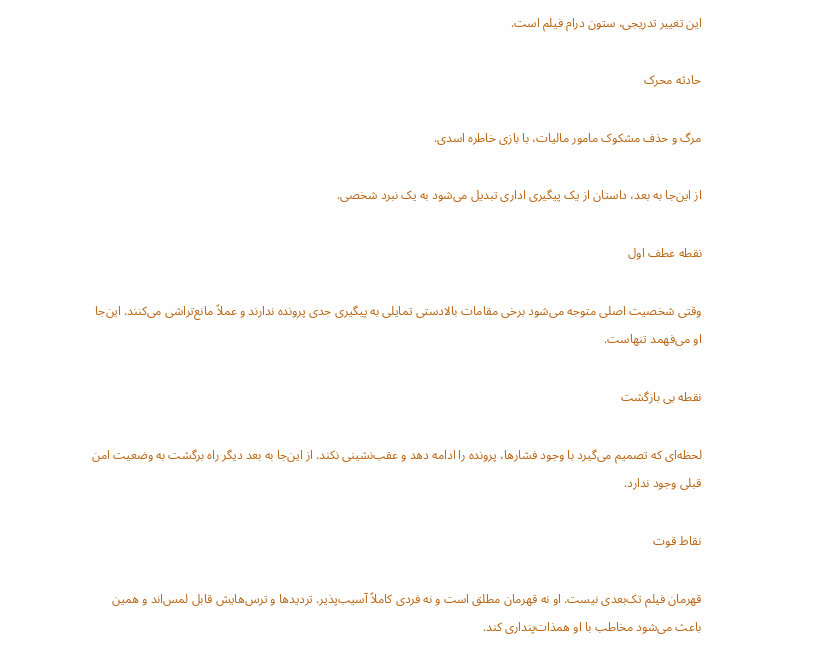این تغییر تدریجی، ستون درام فیلم است.

حادثه محرک

مرگ و حذف مشکوک مامور مالیات، با بازی خاطره اسدی.

از این‌جا به بعد، داستان از یک پیگیری اداری تبدیل می‌شود به یک نبرد شخصی.

نقطه عطف اول

وقتی شخصیت اصلی متوجه می‌شود برخی مقامات بالادستی تمایلی به پیگیری جدی پرونده ندارند و عملاً مانع‌تراشی می‌کنند. این‌جا او می‌فهمد تنهاست.

نقطه بی بازگشت

لحظه‌ای که تصمیم می‌گیرد با وجود فشارها، پرونده را ادامه دهد و عقب‌نشینی نکند. از این‌جا به بعد دیگر راه برگشت به وضعیت امن قبلی وجود ندارد.

نقاط قوت

قهرمان فیلم تک‌بعدی نیست. او نه قهرمان مطلق است و نه فردی کاملاً آسیب‌پذیر. تردیدها و ترس‌هایش قابل لمس‌اند و همین باعث می‌شود مخاطب با او همذات‌پنداری کند.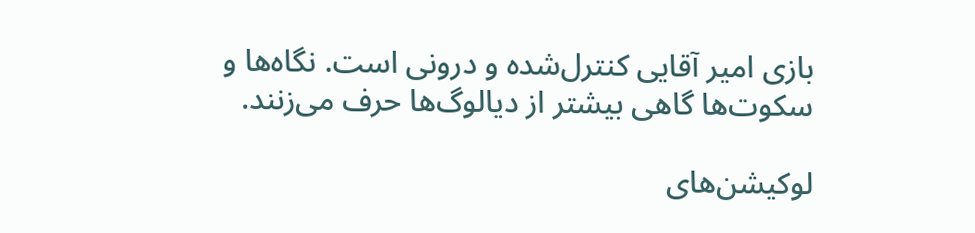بازی امیر آقایی کنترل‌شده و درونی است. نگاه‌ها و سکوت‌ها گاهی بیشتر از دیالوگ‌ها حرف می‌زنند.

لوکیشن‌های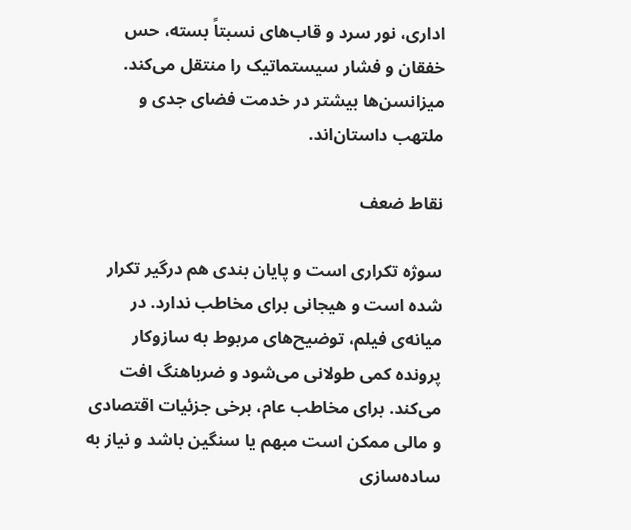اداری، نور سرد و قاب‌های نسبتاً بسته، حس خفقان و فشار سیستماتیک را منتقل می‌کند. میزانسن‌ها بیشتر در خدمت فضای جدی و ملتهب داستان‌اند.

نقاط ضعف

سوژه تکراری است و پایان بندی هم درگیر تکرار شده است و هیجانی برای مخاطب ندارد. در میانه‌ی فیلم، توضیح‌های مربوط به سازوکار پرونده کمی طولانی می‌شود و ضرباهنگ افت می‌کند. برای مخاطب عام، برخی جزئیات اقتصادی و مالی ممکن است مبهم یا سنگین باشد و نیاز به ساده‌سازی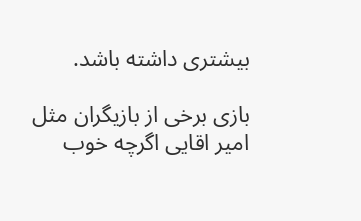بیشتری داشته باشد.

بازی برخی از بازیگران مثل امیر اقایی اگرچه خوب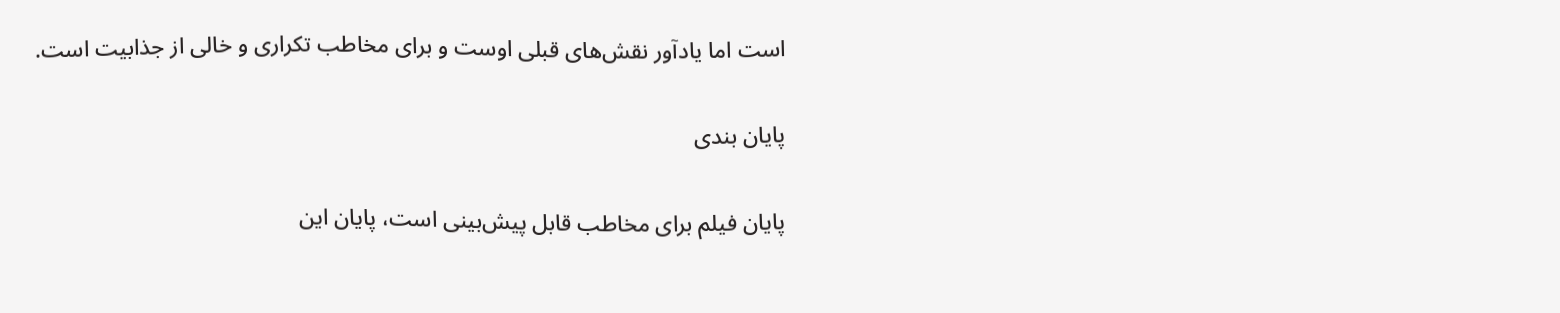است اما یادآور نقش‌های قبلی اوست و برای مخاطب تکراری و خالی از جذابیت است.

پایان بندی

پایان فیلم برای مخاطب قابل پیش‌بینی است، پایان این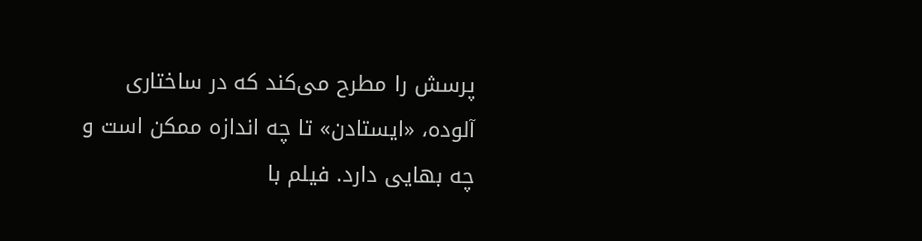پرسش را مطرح می‌کند که در ساختاری آلوده، «ایستادن» تا چه اندازه ممکن است و چه بهایی دارد. فیلم با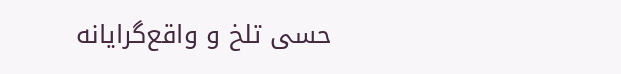حسی تلخ و واقع‌گرایانه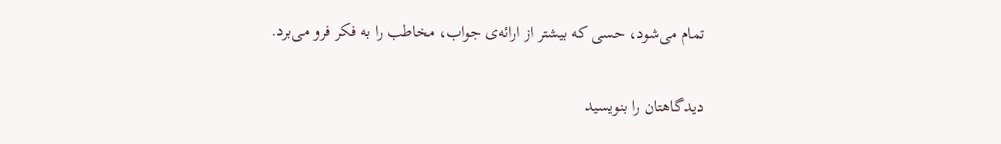تمام می‌شود، حسی که بیشتر از ارائه‌ی جواب، مخاطب را به فکر فرو می‌برد.

دیدگاهتان را بنویسید